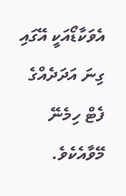އެވަކާޑޯއަކީ އޭގައި ގިނަ އަދަދެއްގެ ފެޓް ހިމެނޭ މޭވާއެކެވެ.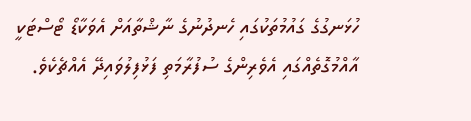ހުޅަނގުގެ ގައުމުތަކުގައި ހެނދުނުގެ ނާޝްތާއަށް އެވަކާޑޯ ޓޯސްޓަކީ އާއްމުގޮތެއްގައި އެވެރިންގެ ސުފުރާމަތި ފަޅުފިލުވައިދޭ އެއްޗެކެވެ.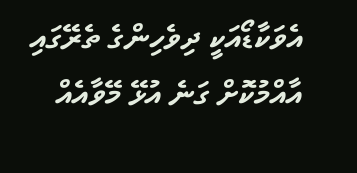އެވަކާޑޯއަކީ ދިވެހިންގެ ތެރޭގައި އާއްމުކޮށް ގަނެ އުޅޭ މޭވާއެއް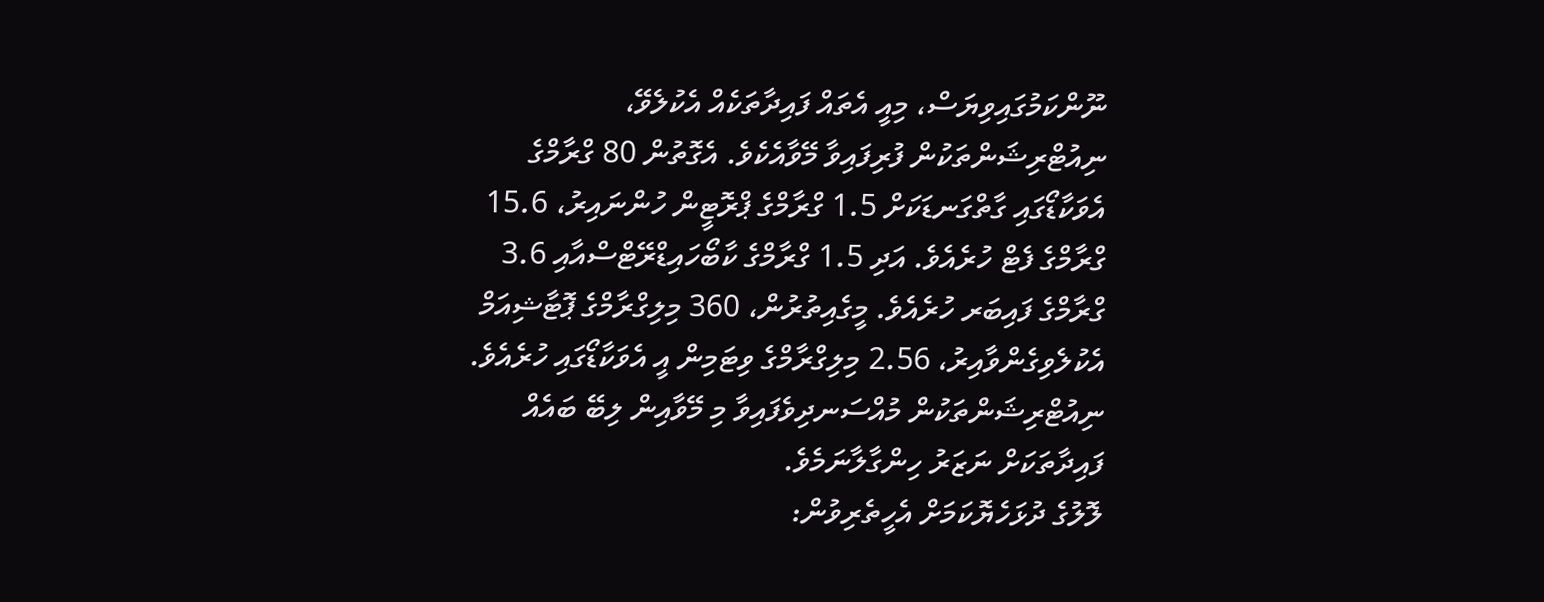ނޫންކަމުގައިވިޔަސް، މިއީ އެތައް ފައިދާތަކެއް އެކުލެވޭ، ނިއުޓްރިޝަންތަކުން ފުރިފައިވާ މޭވާއެކެވެ. އެގޮތުން 80 ގްރާމްގެ އެވަކާޑޯގައި ގާތްގަނޑަކަށް 1.5 ގްރާމްގެ ޕްރޮޓީން ހުންނައިރު، 15.6 ގްރާމްގެ ފެޓް ހުރެއެވެ. އަދި 1.5 ގްރާމްގެ ކާބޯހައިޑްރޭޓްސްއާއި 3.6 ގްރާމްގެ ފައިބަރ ހުރެއެވެ. މީގެއިތުރުން، 360 މިލިގްރާމްގެ ޕޮޓާޝިއަމް އެކުލެވިގެންވާއިރު، 2.56 މިލިގްރާމްގެ ވިޓަމިން އީ އެވަކާޑޯގައި ހުރެއެވެ. ނިއުޓްރިޝަންތަކުން މުއްސަނދިވެފައިވާ މި މޭވާއިން ލިބޭ ބައެއް ފައިދާތަކަށް ނަޒަރު ހިންގާލާނަމެވެ.
ލޮލުގެ ދުޅަހެޔޮކަމަށް އެހީތެރިވުން: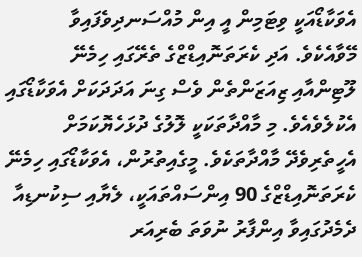އެވަކާޑޯއަކީ ވިޓަމިން އީ އިން މުއްސަނދިވެފައިވާ މޭވާއެކެވެ. އަދި ކެރަތަނޮއިޑްޒްގެ ތެރޭގައި ހިމެނޭ ލޫޓިންއާއި ޒިއަޒަންތެން ވެސް ގިނަ އަދަދަކަށް އެވަކާޑޯގައި އެކުލެވެއެވެ. މި މާއްދާތަކަކީ ލޮލުގެ ދުޅަހެޔޮކަމަށް އެހީތެރިވެދޭ މާއްދާތަކެވެ. މީގެއިތުރުން، އެވަކާޑޯގައި ހިމެނޭ ކެރަތަނޮއިޑްޒްގެ 90 އިންސައްތައަކީ، ލެޔާއި ސިކުނޑިއާ ދެމެދުގައިވާ އިންފާރު ނުވަތަ ބެރިއަރ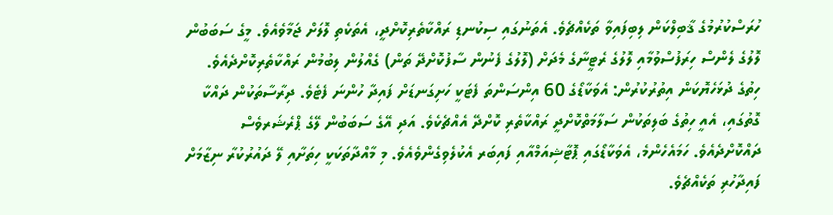ހުރަސްކުރުމުގެ ޤާބިލްކަން ލިބިފައިވާ ތަކެއްޗެވެ. އެތަނުގައި ސިކުނޑި ރައްކާތެރިކޮށްދީ، އެތަކެތި ލޮލަށް ޖަމާވެއެވެ. މީގެ ސަބަބުން ލޮލުގެ ލެންސް ހިރަފުސްވުމާއި ލޮލުގެ ރެޓީނާގެ މެދަށް (ލޮލުގެ ފެނުން ސާފުކޮށްދޭ ތަން) ގެއްލުން ލިބުމުން ރައްކާތެރިކޮށްދެއެވެ.
ހިތުގެ ދުޅަހެޔޮކަން އިތުރުކުރުން: އެވަކާޑޯގެ 60 އިންސަންތަ ފެޓަކީ ހަށިގަނޑަށް ފައިދާ ހުންނަ ފެޓެވެ. ދިރާސާތަކުން ދައްކާ ގޮތުގައި، އެއީ ހިތުގެ ބަލިތަކުން ސަލާމަތްކޮށްދީ ރައްކާތެރި ކޮށްދޭ އެއްޗެކެވެ. އަދި އޭގެ ސަބަބުން ލޭގެ ޕްރެޝަރވެސް ދައްކޮށްދެއެވެ. ހަމައެހެންމެ، އެވަކާޑޯގައި ޕޮޓާޝިއަމްއާއި ފައިބަރ އެކުލެވިގެންވެއެވެ. މި މާއްދާތަކަކީ ހިތަށާއި ލޭ ދައުރުކުރާ ނިޒާމަށް ފައިދާހުރި ތަކެއްޗެވެ.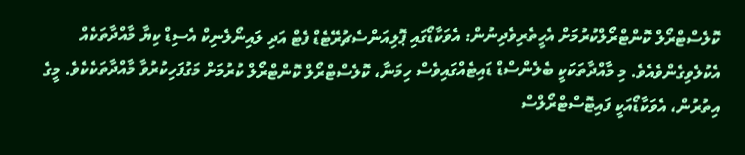ކޮލެސްޓްރޯލް ކޮންޓްރޯލްކުރުމަށް އެހީތެރިވެދިނުން: އެވަކާޑޯގައި ޕޮލިއަންސެޗުރޭޓެޑް ފެޓް އަދި ލައިނޯލެނިކް އެސިޑް ކިޔާ މާއްދާތަކެއް އެކުލެވިގެންވެއެވެ. މި މާއްދާތަކަކީ ބެލެންސްޑް ޑައިޓެއްގައިވެސް ހިމަނާ، ކޮލެސްޓްރޯލް ކޮންޓްރޯލް ކުރުމަށް މަގުފަހިކުރުވާ މާއްދާތަކެކެވެ. މީގެ އިތުރުން، އެވަކާޑޯއަކީ ފައިޓޮސްޓްރޯލްސް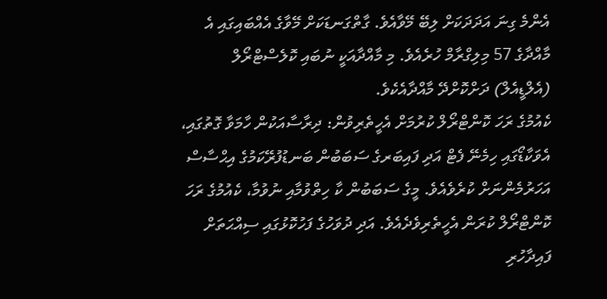އެންމެ ގިނަ އަދަދަކަށް ލިބޭ މޭވާއެވެ. ގާތްގަނޑަކަށް މޭވާގެ އެއްބައިގައި އެ މާއްދާގެ 57 މިލިގްރާމް ހުރެއެވެ. މި މާއްދާއަކީ ނުބައި ކޮލެސްޓްރޯލް (އެލްޑީއެލް) ދަށްކޮށްދޭ މާއްދާއެކެވެ.
ކެއުމުގެ ރަހަ ކޮންޓްރޯލް ކުރުމަށް އެހީތެރިވުން: ދިރާސާއަކުން ހާމަވާ ގޮތުގައި، އެވަކާޑޯގައި ހިމެނޭ ފެޓް އަދި ފައިބަރގެ ސަބަބުން ބަނޑުފުރޭކަމުގެ އިޙްސާސް އަހަރުމެންނަށް ކުރެވެއެވެ. މީގެ ސަބަބުން ކާ ހިތްވުމާއި ނުވުމާ، ކެއުމުގެ ރަހަ ކޮންޓްރޯލް ކުރަން އެހީތެރިވެދެއެވެ. އަދި ދުވަހުގެ ފަހުކޮޅުގައި ސިއްޙަތަށް ފައިދާހުރި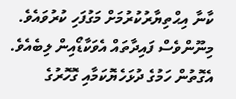ކާނާ އިޙްތިޔާރުކުރުމަށް މަގުފަހި ކުރުވައެވެ.
މިނޫންވެސް ފައިދާތައް އެވަކާޑޯއިން ލިބެއެވެ. އެގޮތުން ހަމުގެ ދުޅަހެޔޮކަމާއި ގޮހޮރުގެ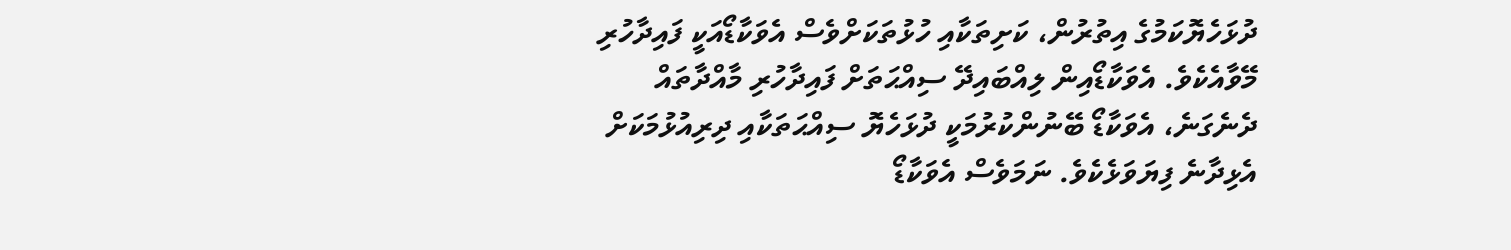ދުޅަހެޔޮކަމުގެ އިތުރުން، ކަށިތަކާއި ހުޅުތަކަށްވެސް އެވަކާޑޯއަކީ ފައިދާހުރި މޭވާއެކެވެ. އެވަކާޑޯއިން ލިއްބައިދޭ ސިއްޙަތަށް ފައިދާހުރި މާއްދާތައް ދެނެގަނެ، އެވަކާޑޯ ބޭނުންކުރުމަކީ ދުޅަހެޔޮ ސިއްޙަތަކާއި ދިރިއުޅުމަކަށް އެޅިދާނެ ފިޔަވަޅެކެވެ. ނަމަވެސް އެވަކާޑޯ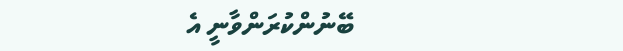ބޭނުންކުރަންވާނީ އެ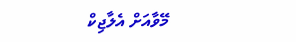މޭވާއަށް އެލާޖިކް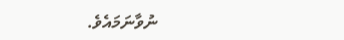ނުވާނަމައެވެ.